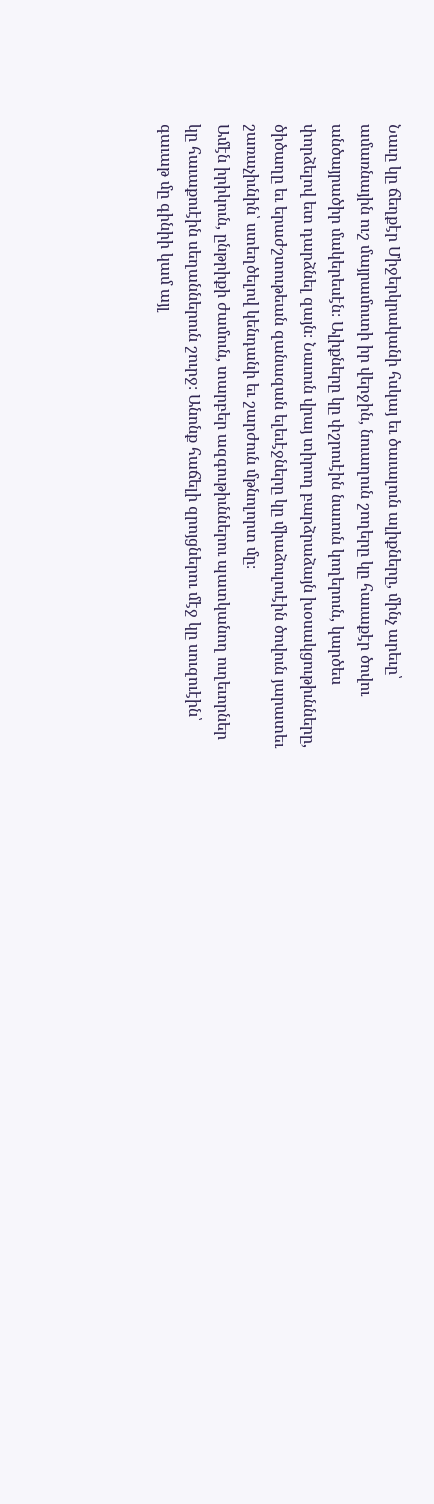Նաւը կը ճեղքէր Միջերկրականի հսկայ եւ ծաւալուն ալիքները, մինչ արեւը՝ ամառնային ուշ մայրամուտի իր վերջին, նուաղուն շողերը կը հաւաքէր ծովու անծայրածիր մակերեսէն։ Ալիքները կը փշրուէին նաւուն կողերուն, կարծես փորձելով ետ դարձնել զայն։ Նաւուն վրայ տիրող բարձրաձայն խօսակցութիւնները, ծիծաղը եւ երաժշտութեան զանազան ելեւէջները կը միաձուլուէին ծովուն յարատեւ շառաչիւնին՝ ստեղծելով կենդանի եւ շարժուն մթնոլորտ մը։
Ամէն իրիկուն, ընթրիքի ժամուն, տարբեր ազգութիւններու պատկանող ուղեւորներ կը հաւաքուէին սեղաններուն շուրջ։ Անոնք հաճելի զրոյցներու մէջ կը սուզուէին՝ գաւաթ մը գինիի կամ այլ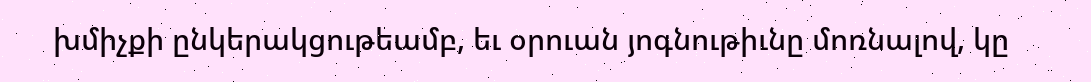խմիչքի ընկերակցութեամբ, եւ օրուան յոգնութիւնը մոռնալով, կը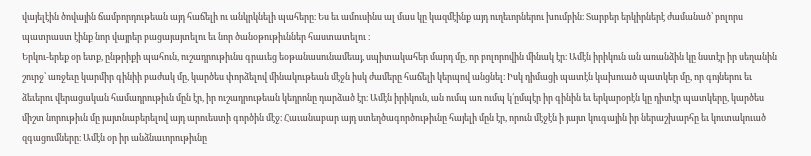վայելէին ծովային ճամբորդութեան այդ հաճելի ու անկրկնելի պահերը։ Ես եւ ամուսինս ալ մաս կը կազմէինք այդ ուղեւորներու խումբին։ Տարբեր երկիրներէ ժամանած՝ բոլորս պատրաստ էինք նոր վայրեր բացայայտելու եւ նոր ծանօթութիւններ հաստատելու ։
Երկու-երեք օր ետք, ընթրիքի պահուն, ուշադրութիւնս գրաւեց եօթանասունամեայ, սպիտակահեր մարդ մը, որ բոլորովին մինակ էր։ Ամէն իրիկուն ան առանձին կը նստէր իր սեղանին շուրջ՝ առջեւը կարմիր գինիի բաժակ մը, կարծես փորձելով մինակութեան մէջն իսկ ժամերը հաճելի կերպով անցնել։ Իսկ դիմացի պատէն կախուած պատկեր մը, որ գոյներու եւ ձեւերու վերացական համադրութիւն մըն էր, իր ուշադրութեան կեդրոնը դարձած էր։ Ամէն իրիկուն, ան ումպ առ ումպ կ՛ըմպէր իր գինին եւ երկարօրէն կը դիտէր պատկերը, կարծես միշտ նորութիւն մը յայտնաբերելով այդ արուեստի գործին մէջ։ Հաւանաբար այդ ստեղծագործութիւնը հայելի մըն էր, որուն մէջէն ի յայտ կուգային իր ներաշխարհը եւ կուտակուած զգացումները։ Ամէն օր իր անձնաւորութիւնը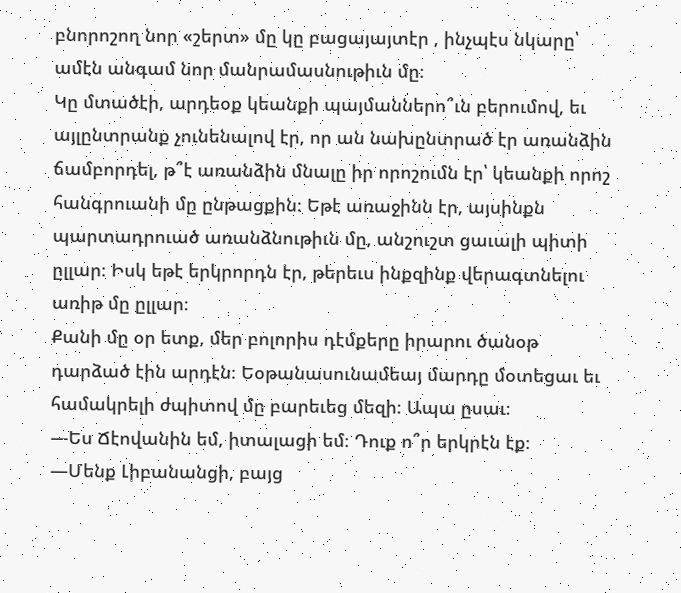բնորոշող նոր «շերտ» մը կը բացայայտէր , ինչպէս նկարը՝ ամէն անգամ նոր մանրամասնութիւն մը։
Կը մտածէի, արդեօք կեանքի պայմաններո՞ւն բերումով, եւ այլընտրանք չունենալով էր, որ ան նախընտրած էր առանձին ճամբորդել, թ՞է առանձին մնալը իր որոշումն էր՝ կեանքի որոշ հանգրուանի մը ընթացքին։ Եթէ առաջինն էր, այսինքն պարտադրուած առանձնութիւն մը, անշուշտ ցաւալի պիտի ըլլար։ Իսկ եթէ երկրորդն էր, թերեւս ինքզինք վերագտնելու առիթ մը ըլլար։
Քանի մը օր ետք, մեր բոլորիս դէմքերը իրարու ծանօթ դարձած էին արդէն։ Եօթանասունամեայ մարդը մօտեցաւ եւ համակրելի ժպիտով մը բարեւեց մեզի։ Ապա ըսաւ։
—Ես Ճէովանին եմ, իտալացի եմ։ Դուք ո՞ր երկրէն էք։
—Մենք Լիբանանցի, բայց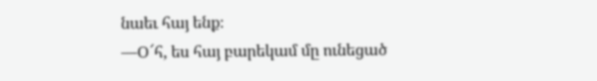նաեւ հայ ենք։
—Օ՜հ, ես հայ բարեկամ մը ունեցած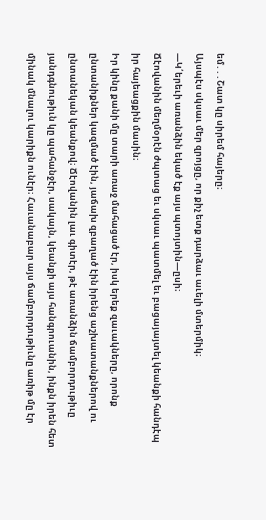եմ․․․Շատ կը սիրեմ հայերը։
Այսպէս սկսաւ մեր զրոյցը, որ քիչ ետք դարձաւ աւելի մտերմիկ։
—Կ՛երեւի առանձին եկած էք այս պտոյտին—ըսի։
Ճէովանին մեղմօրէն ժպտաց եւ սկսաւ պատմել եւ բացայայտել կեանքի հանդէպ իր հայեացքին մասին։
Իր կինը քանի մը տարի առաջ մահացած էր, իսկ երեք զաւակները, որոնք ընտանիքներ կազմած էին, յաճախ զբաղած էին իրենց աշխատանքներով ու ընտանեկան կեանքով։ Ճէովանին լաւ գիտէր, թէ առանձին ճամբորդութիւը յանդգնութիւն կը պահանջէր, սակայն, կեանքի այս հանգրուանին, ինքն իրեն հետ մինակ մնալու կարիքն ունէր։ Հաւանաբար այս ճամբորդութիւնը առիթ մը էր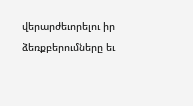վերարժեւորելու իր ձեռքբերումները եւ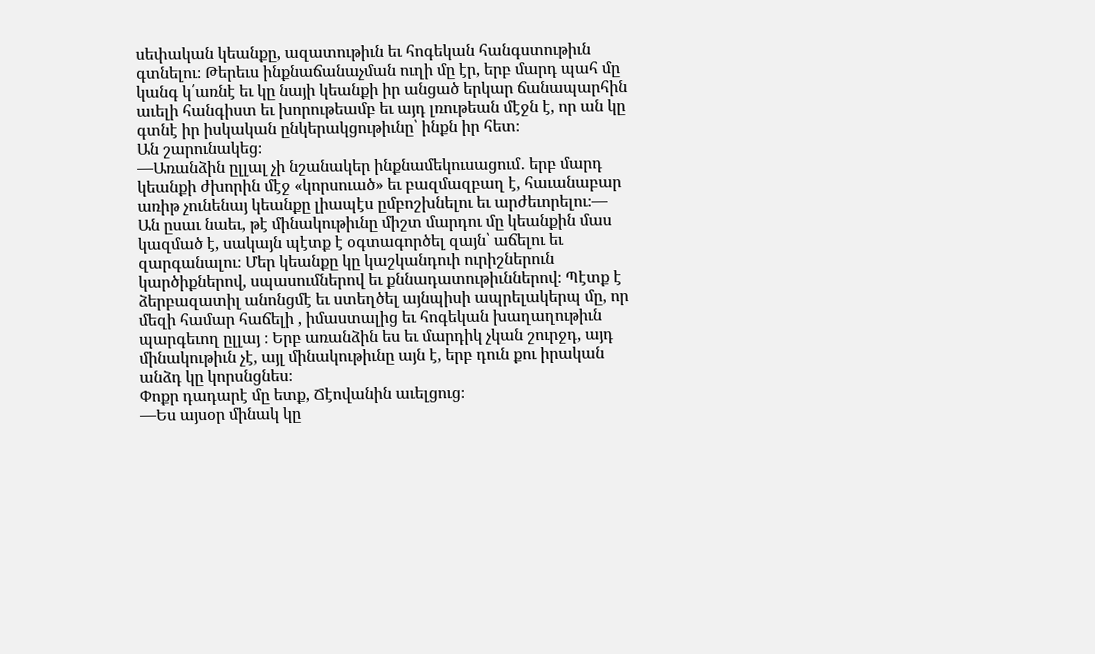սեփական կեանքը, ազատութիւն եւ հոգեկան հանգստութիւն գտնելու։ Թերեւս ինքնաճանաչման ուղի մը էր, երբ մարդ պահ մը կանգ կ՛առնէ եւ կը նայի կեանքի իր անցած երկար ճանապարհին աւելի հանգիստ եւ խորութեամբ եւ այդ լռութեան մէջն է, որ ան կը գտնէ իր իսկական ընկերակցութիւնը՝ ինքն իր հետ։
Ան շարունակեց։
—Առանձին ըլլալ չի նշանակեր ինքնամեկուսացում․ երբ մարդ կեանքի ժխորին մէջ «կորսուած» եւ բազմազբաղ է, հաւանաբար առիթ չունենայ կեանքը լիապէս ըմբոշխնելու եւ արժեւորելու։—
Ան ըսաւ նաեւ, թէ մինակութիւնը միշտ մարդու մը կեանքին մաս կազմած է, սակայն պէտք է օգտագործել զայն՝ աճելու եւ զարգանալու։ Մեր կեանքը կը կաշկանդուի ուրիշներուն կարծիքներով, սպասումներով եւ քննադատութիւններով։ Պէտք է ձերբազատիլ անոնցմէ եւ ստեղծել այնպիսի ապրելակերպ մը, որ մեզի համար հաճելի , իմաստալից եւ հոգեկան խաղաղութիւն պարգեւող ըլլայ ։ Երբ առանձին ես եւ մարդիկ չկան շուրջդ, այդ մինակութիւն չէ, այլ մինակութիւնը այն է, երբ դուն քու իրական անձդ կը կորսնցնես։
Փոքր դադարէ մը ետք, Ճէովանին աւելցուց։
—Ես այսօր մինակ կը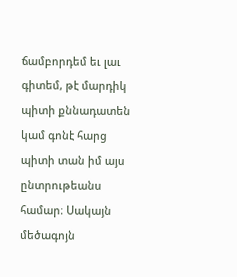ճամբորդեմ եւ լաւ գիտեմ, թէ մարդիկ պիտի քննադատեն կամ գոնէ հարց պիտի տան իմ այս ընտրութեանս համար։ Սակայն մեծագոյն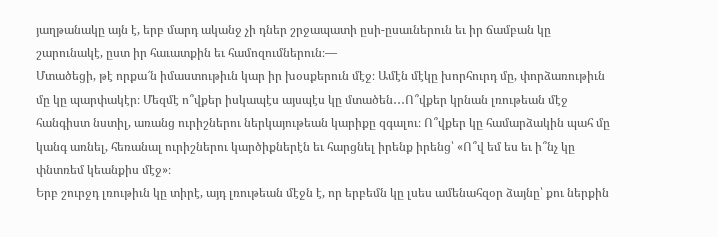յաղթանակը այն է, երբ մարդ ականջ չի դներ շրջապատի ըսի-ըսաւներուն եւ իր ճամբան կը շարունակէ, ըստ իր հաւատքին եւ համոզումներուն։—
Մտածեցի, թէ որքա՜ն իմաստութիւն կար իր խօսքերուն մէջ։ Ամէն մէկը խորհուրդ մը, փորձառութիւն մը կը պարփակէր։ Մեզմէ ո՞վքեր իսկապէս այսպէս կը մտածեն․․․Ո՞վքեր կրնան լռութեան մէջ հանգիստ նստիլ, առանց ուրիշներու ներկայութեան կարիքը զգալու։ Ո՞վքեր կը համարձակին պահ մը կանգ առնել, հեռանալ ուրիշներու կարծիքներէն եւ հարցնել իրենք իրենց՝ «Ո՞վ եմ ես եւ ի՞նչ կը փնտռեմ կեանքիս մէջ»։
Երբ շուրջդ լռութիւն կը տիրէ, այդ լռութեան մէջն է, որ երբեմն կը լսես ամենահզօր ձայնը՝ քու ներքին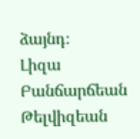ձայնդ։
Լիզա Բանճարճեան Թելվիզեան